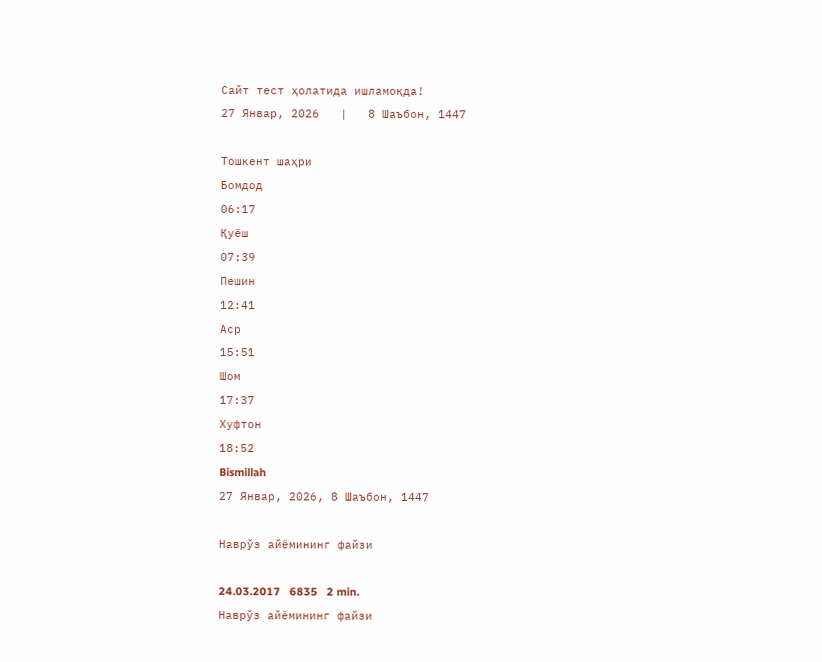Сайт тест ҳолатида ишламоқда!
27 Январ, 2026   |   8 Шаъбон, 1447

Тошкент шаҳри
Бомдод
06:17
Қуёш
07:39
Пешин
12:41
Аср
15:51
Шом
17:37
Хуфтон
18:52
Bismillah
27 Январ, 2026, 8 Шаъбон, 1447

Наврўз айёмининг файзи

24.03.2017   6835   2 min.
Наврўз айёмининг файзи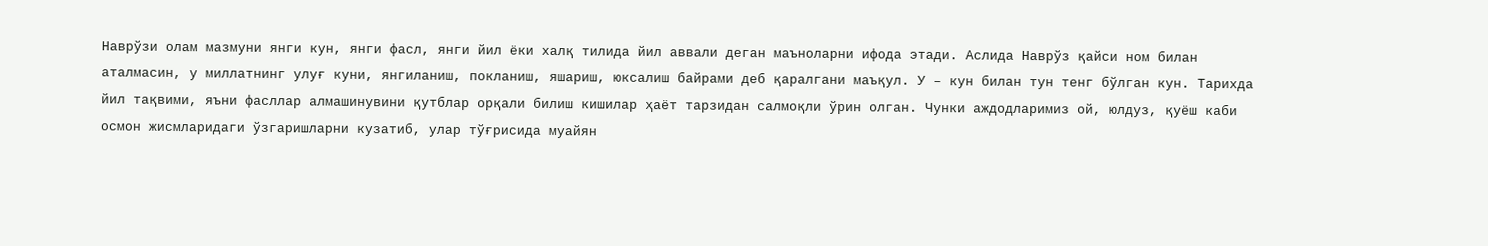Наврўзи олам мазмуни янги кун, янги фасл, янги йил ёки халқ тилида йил аввали деган маъноларни ифода этади. Аслида Наврўз қайси ном билан аталмасин, у миллатнинг улуғ куни, янгиланиш, покланиш, яшариш, юксалиш байрами деб қаралгани маъқул. У – кун билан тун тенг бўлган кун. Тарихда йил тақвими, яъни фасллар алмашинувини қутблар орқали билиш кишилар ҳаёт тарзидан салмоқли ўрин олган. Чунки аждодларимиз ой, юлдуз, қуёш каби осмон жисмларидаги ўзгаришларни кузатиб, улар тўғрисида муайян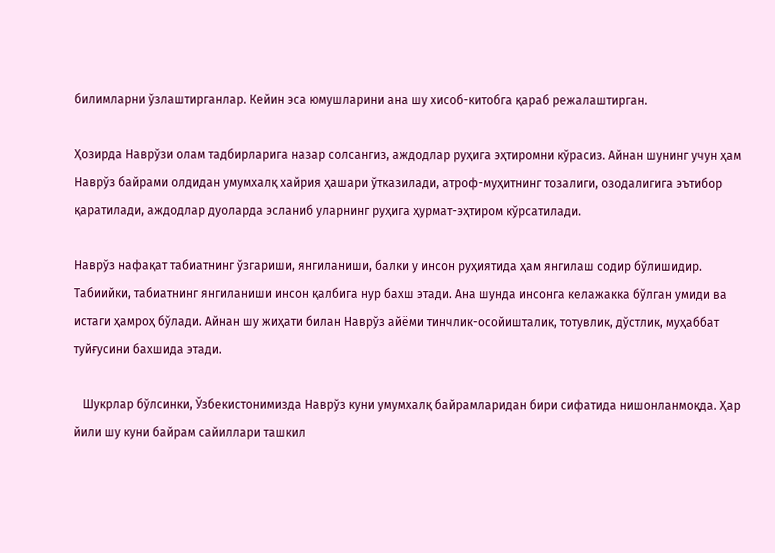билимларни ўзлаштирганлар. Кейин эса юмушларини ана шу хисоб-китобга қараб режалаштирган.

Ҳозирда Наврўзи олам тадбирларига назар солсангиз, аждодлар руҳига эҳтиромни кўрасиз. Айнан шунинг учун ҳам Наврўз байрами олдидан умумхалқ хайрия ҳашари ўтказилади, атроф-муҳитнинг тозалиги, озодалигига эътибор қаратилади, аждодлар дуоларда эсланиб уларнинг руҳига ҳурмат-эҳтиром кўрсатилади.

Наврўз нафақат табиатнинг ўзгариши, янгиланиши, балки у инсон руҳиятида ҳам янгилаш содир бўлишидир. Табиийки, табиатнинг янгиланиши инсон қалбига нур бахш этади. Ана шунда инсонга келажакка бўлган умиди ва истаги ҳамроҳ бўлади. Айнан шу жиҳати билан Наврўз айёми тинчлик-осойишталик, тотувлик, дўстлик, муҳаббат туйғусини бахшида этади.

   Шукрлар бўлсинки, Ўзбекистонимизда Наврўз куни умумхалқ байрамларидан бири сифатида нишонланмоқда. Ҳар йили шу куни байрам сайиллари ташкил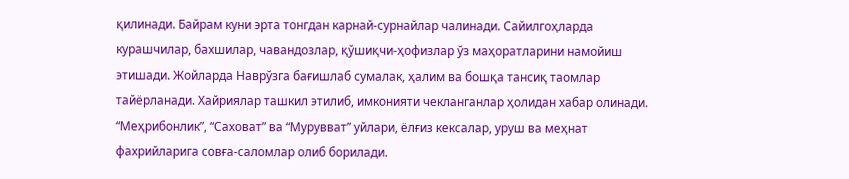қилинади. Байрам куни эрта тонгдан карнай-сурнайлар чалинади. Сайилгоҳларда курашчилар, бахшилар, чавандозлар, қўшиқчи-ҳофизлар ўз маҳоратларини намойиш этишади. Жойларда Наврўзга бағишлаб сумалак, ҳалим ва бошқа тансиқ таомлар тайёрланади. Хайриялар ташкил этилиб, имконияти чекланганлар ҳолидан хабар олинади. “Меҳрибонлик”, “Саховат” ва “Мурувват” уйлари, ёлғиз кексалар, уруш ва меҳнат фахрийларига совға-саломлар олиб борилади.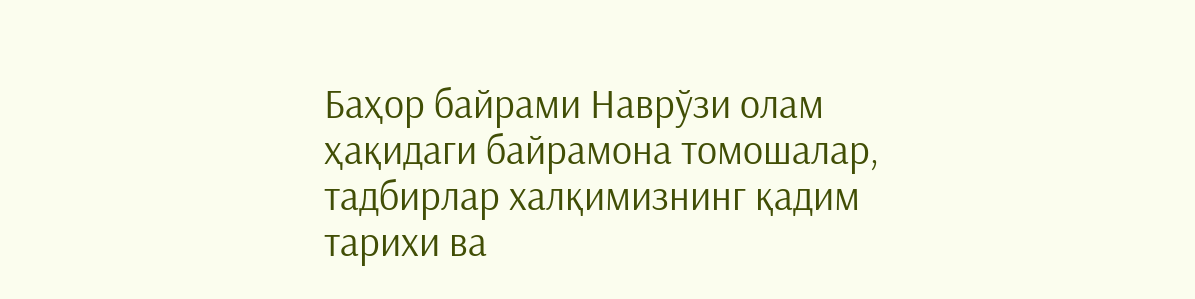Баҳор байрами Наврўзи олам ҳақидаги байрамона томошалар, тадбирлар халқимизнинг қадим тарихи ва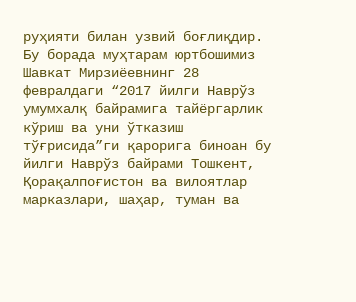руҳияти билан узвий боғлиқдир. Бу борада муҳтарам юртбошимиз Шавкат Мирзиёевнинг 28 февралдаги “2017 йилги Наврўз умумхалқ байрамига тайёргарлик кўриш ва уни ўтказиш тўғрисида”ги қарорига биноан бу йилги Наврўз байрами Тошкент, Қорақалпоғистон ва вилоятлар марказлари, шаҳар, туман ва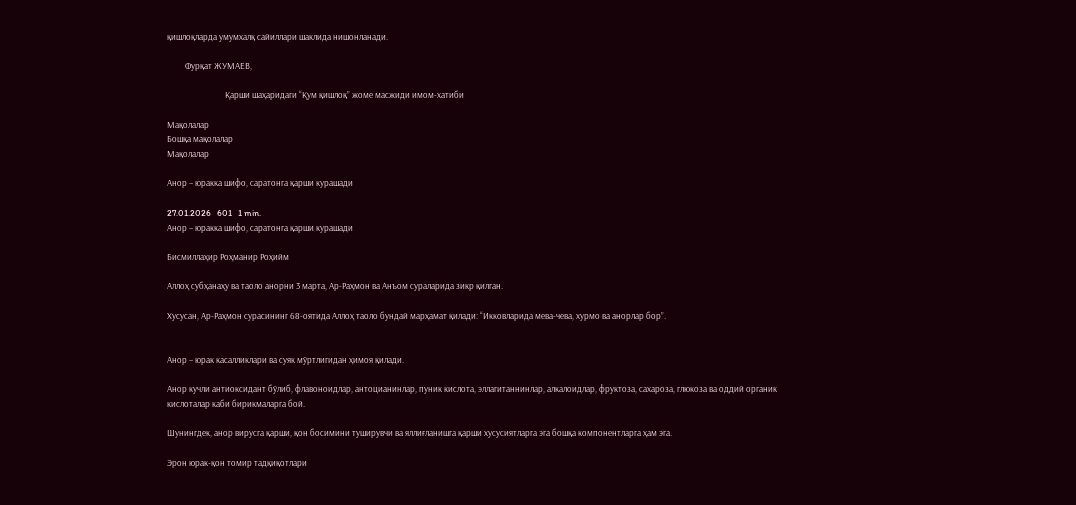қишлоқларда умумхалқ сайиллари шаклида нишонланади.

         Фурқат ЖУМАЕВ,

                             Қарши шаҳаридаги “Қум қишлоқ” жоме масжиди имом-хатиби

Мақолалар
Бошқа мақолалар
Мақолалар

Анор – юракка шифо, саратонга қарши курашади

27.01.2026   601   1 min.
Анор – юракка шифо, саратонга қарши курашади

Бисмиллаҳир Роҳманир Роҳийм

Аллоҳ субҳанаҳу ва таоло анорни 3 марта, Ар-Раҳмон ва Анъом сураларида зикр қилган.

Хусусан, Ар-Раҳмон сурасининг 68-оятида Аллоҳ таоло бундай марҳамат қилади: “Икковларида мева-чева, хурмо ва анорлар бор”.


Анор – юрак касалликлари ва суяк мўртлигидан ҳимоя қилади.

Анор кучли антиоксидант бўлиб, флавоноидлар, антоцианинлар, пуник кислота, эллагитаннинлар, алкалоидлар, фруктоза, сахароза, глюкоза ва оддий органик кислоталар каби бирикмаларга бой.

Шунингдек, анор вирусга қарши, қон босимини туширувчи ва яллиғланишга қарши хусусиятларга эга бошқа компонентларга ҳам эга.

Эрон юрак-қон томир тадқиқотлари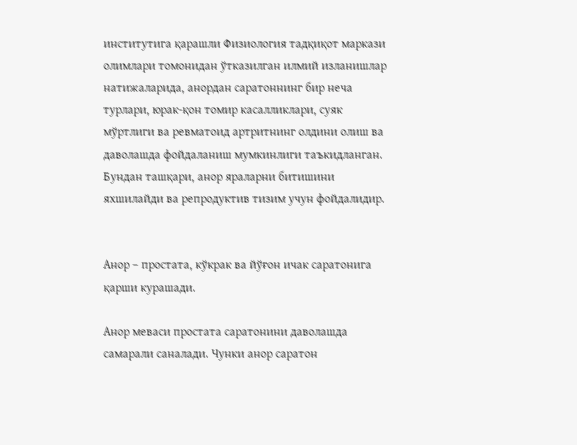институтига қарашли Физиология тадқиқот маркази олимлари томонидан ўтказилган илмий изланишлар натижаларида, анордан саратоннинг бир неча турлари, юрак-қон томир касалликлари, суяк мўртлиги ва ревматоид артритнинг олдини олиш ва даволашда фойдаланиш мумкинлиги таъкидланган. Бундан ташқари, анор яраларни битишини яхшилайди ва репродуктив тизим учун фойдалидир.


Анор – простата, кўкрак ва йўғон ичак саратонига қарши курашади.

Анор меваси простата саратонини даволашда самарали саналади. Чунки анор саратон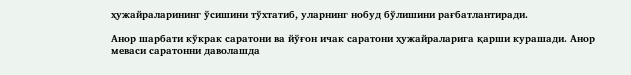ҳужайраларининг ўсишини тўхтатиб, уларнинг нобуд бўлишини рағбатлантиради.

Анор шарбати кўкрак саратони ва йўғон ичак саратони ҳужайраларига қарши курашади. Анор меваси саратонни даволашда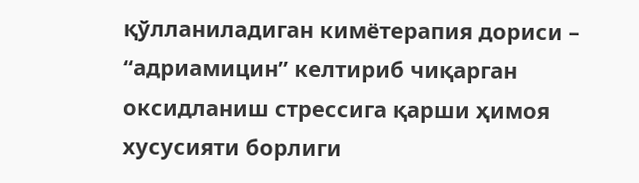қўлланиладиган кимётерапия дориси – “адриамицин” келтириб чиқарган оксидланиш стрессига қарши ҳимоя хусусияти борлиги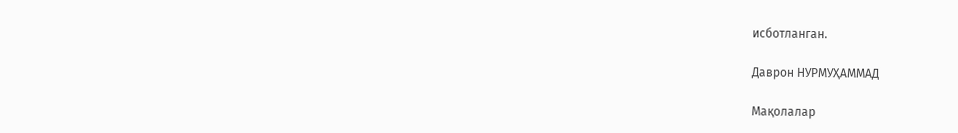исботланган.

Даврон НУРМУҲАММАД

Мақолалар